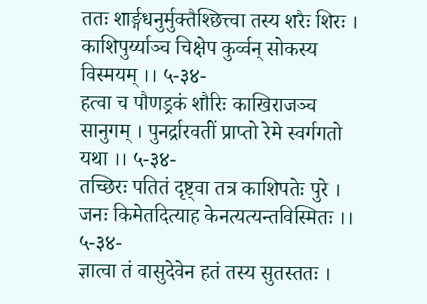ततः शार्ङ्गधनुर्मुक्तैश्छित्त्वा तस्य शरैः शिरः । काशिपुर्य्याञ्च चिक्षेप कुर्व्वन् सोकस्य विस्मयम् ।। ५-३४-
हत्वा च पौणड्रकं शौरिः काखिराजञ्च सानुगम् । पुनर्द्रारवतीं प्राप्तो रेमे स्वर्गगतो यथा ।। ५-३४-
तच्छिरः पतितं दृष्ट्वा तत्र काशिपतेः पुरे । जनः किमेतदित्याह केनत्यत्यन्तविस्मितः ।। ५-३४-
ज्ञात्वा तं वासुदेवेन हतं तस्य सुतस्ततः ।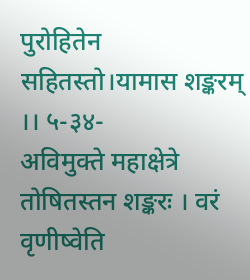पुरोहितेन सहितस्तो।यामास शङ्करम् ।। ५-३४-
अविमुक्ते महाक्षेत्रे तोषितस्तन शङ्करः । वरं वृणीष्वेति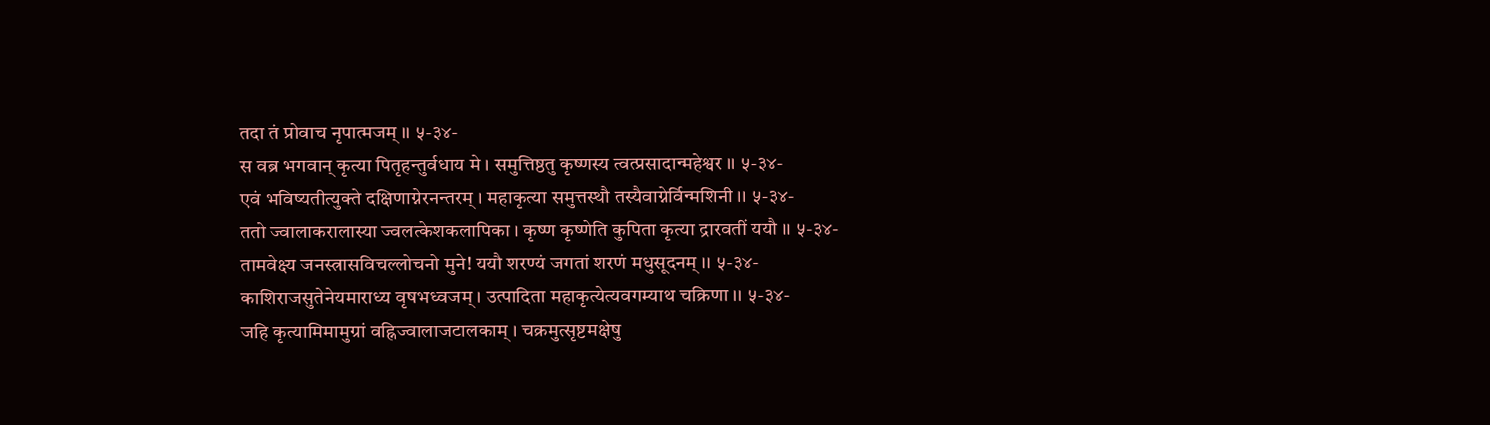तदा तं प्रोवाच नृपात्मजम् ।। ५-३४-
स वब्र भगवान् कृत्या पितृहन्तुर्वधाय मे । समुत्तिष्ठतु कृष्णस्य त्वत्प्रसादान्महेश्वर ।। ५-३४-
एवं भविष्यतीत्युक्ते दक्षिणाग्नेरनन्तरम् । महाकृत्या समुत्तस्थौ तस्यैवाग्नेर्विन्मशिनी ।। ५-३४-
ततो ज्वालाकरालास्या ज्वलत्केशकलापिका । कृष्ण कृष्णेति कुपिता कृत्या द्रारवतीं ययौ ।। ५-३४-
तामवेक्ष्य जनस्त्रासविचल्लोचनो मुने! ययौ शरण्यं जगतां शरणं मधुसूदनम् ।। ५-३४-
काशिराजसुतेनेयमाराध्य वृषभध्वजम् । उत्पादिता महाकृत्येत्यवगम्याथ चक्रिणा ।। ५-३४-
जहि कृत्यामिमामुग्रां वह्निज्वालाजटालकाम् । चक्रमुत्सृष्टमक्षेषु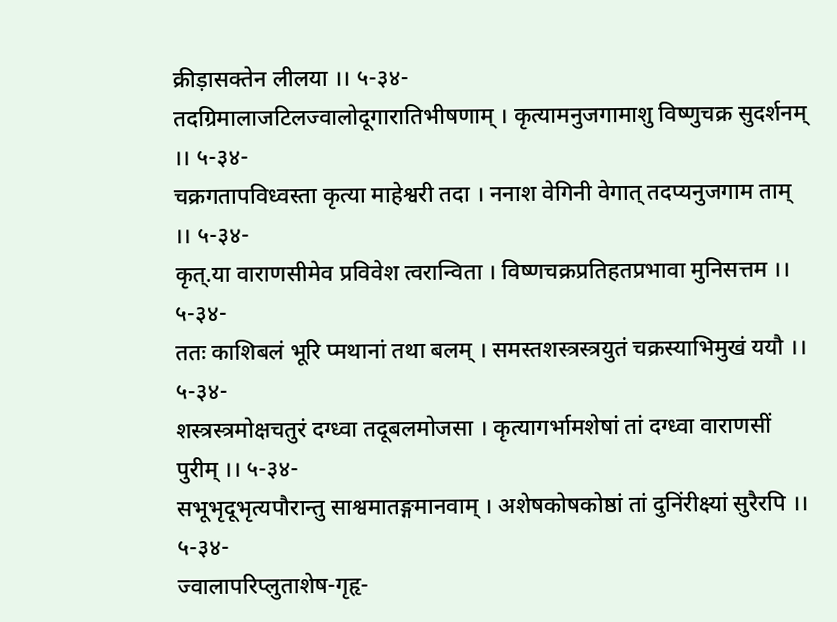क्रीड़ासक्तेन लीलया ।। ५-३४-
तदग्रिमालाजटिलज्वालोदूगारातिभीषणाम् । कृत्यामनुजगामाशु विष्णुचक्र सुदर्शनम् ।। ५-३४-
चक्रगतापविध्वस्ता कृत्या माहेश्वरी तदा । ननाश वेगिनी वेगात् तदप्यनुजगाम ताम् ।। ५-३४-
कृत्.या वाराणसीमेव प्रविवेश त्वरान्विता । विष्णचक्रप्रतिहतप्रभावा मुनिसत्तम ।। ५-३४-
ततः काशिबलं भूरि प्मथानां तथा बलम् । समस्तशस्त्रस्त्रयुतं चक्रस्याभिमुखं ययौ ।। ५-३४-
शस्त्रस्त्रमोक्षचतुरं दग्ध्वा तदूबलमोजसा । कृत्यागर्भामशेषां तां दग्ध्वा वाराणसीं पुरीम् ।। ५-३४-
सभूभृदूभृत्यपौरान्तु साश्वमातङ्गमानवाम् । अशेषकोषकोष्ठां तां दुनिंरीक्ष्यां सुरैरपि ।। ५-३४-
ज्वालापरिप्लुताशेष-गृहृ-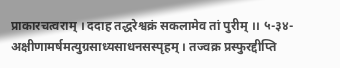प्राकारचत्वराम् । ददाह तद्धरेश्वक्रं सकलामेव तां पुरीम् ।। ५-३४-
अक्षीणामर्षमत्युग्रसाध्यसाधनसस्पृहम् । तज्वक्र प्रस्फुरद्दीप्ति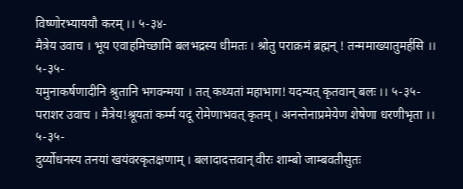विष्णोरभ्याययौ करम् ।। ५-३४-
मैत्रेय उवाच । भूय एवाहमिच्छामि बलभद्रस्य धीमतः । श्रोतु पराक्रमं ब्रह्मन् ! तन्ममाख्यातुमर्हसि ।। ५-३५-
यमुनाकर्षणादीनि श्रुतानि भगवन्मया । तत् कथ्यतां महाभाग! यदन्यत् कृतवान् बलः ।। ५-३५-
पराशर उवाच । मैत्रेय!श्रूयतां कर्म्म यदू रोमेणाभवत् कृतम् । अनन्तेनाप्रमेयेण शेषेणा धरणीभृता ।। ५-३५-
दुर्य्योधनस्य तनयां खयंवरकृतक्षणाम् । बलादादत्तवान् वीरः शाम्बो जाम्बवतीसुतः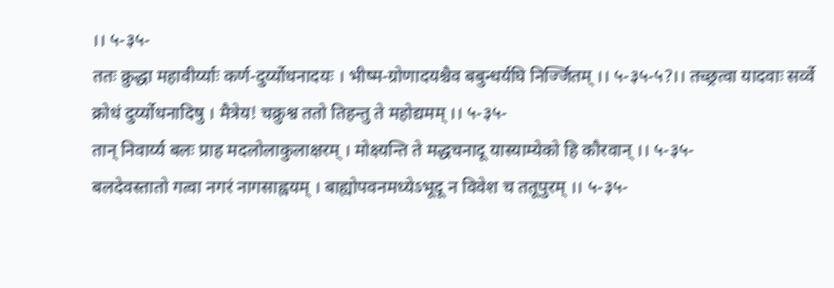।। ५-३५-
ततः क्रुद्धा महावीर्य्याः कर्ण-दुर्य्योधनादयः । भीष्म-ग्रोणादयश्चैव बबुन्धर्यघि निर्ज्जितम् ।। ५-३५-५?।। तच्छ्रत्वा यादवाः सर्व्वे क्रोधं दुर्य्योधनादिषु । मैत्रेय! चक्रुश्व ततो तिहन्तु ते महोद्यमम् ।। ५-३५-
तान् निवार्य्य बलः प्राह मदलोलाकुलाक्षरम् । मोक्ष्यन्ति ते मद्धचनादू यास्याम्येको हि कौरवान् ।। ५-३५-
बलदेवस्तातो गत्वा नगरं नागसाह्वयम् । बाह्योपवनमध्येऽभूदू न विवेश च ततूपुरम् ।। ५-३५-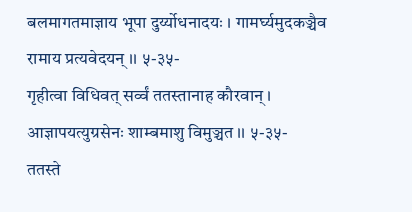बलमागतमाज्ञाय भूपा दुर्य्योधनादयः । गामर्घ्यमुदकञ्चैव रामाय प्रत्यवेदयन् ।। ५-३५-
गृहीत्वा विधिवत् सर्व्वं ततस्तानाह कौरवान् । आज्ञापयत्युग्रसेनः शाम्बमाशु विमुञ्चत ।। ५-३५-
ततस्ते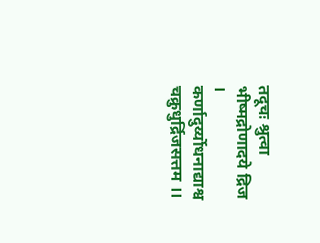तदूचः श्रुत्वा भीष्मद्रोणादये द्रिज । कर्णादुर्य्योधनाद्याश्व चक्रुधुर्द्रिजसत्तम ।।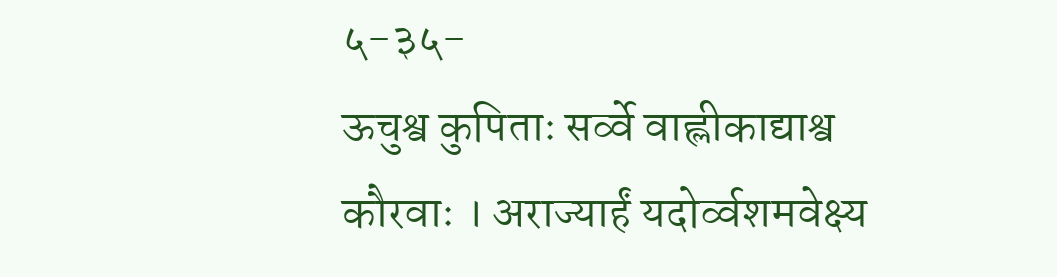५-३५-
ऊचुश्व कुपिताः सर्व्वे वाह्लीकाद्याश्व कौरवाः । अराज्यार्हं यदोर्व्वशमवेक्ष्य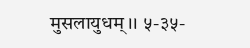मुसलायुधम् ।। ५-३५-